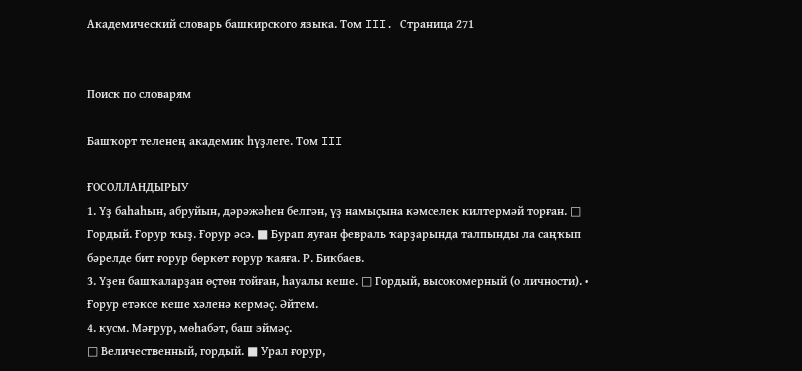Академический словарь башкирского языка. Том III. Страница 271


Поиск по словарям

Башҡорт теленең академик һүҙлеге. Том III

ҒОСОЛЛАНДЫРЫУ
1. Үҙ баһаһын, абруйын, дәрәжәһен белгән, үҙ намыҫына кәмселек килтермәй торған. □ Гордый. Ғорур ҡыҙ. Ғорур әсә. ■ Бурап яуған февраль ҡарҙарында талпынды ла саңҡып бәрелде бит ғорур бөркөт ғорур ҡаяға. Р. Бикбаев.
3. Үҙен башҡаларҙан өҫтөн тойған, һауалы кеше. □ Гордый, высокомерный (о личности). • Ғорур етәксе кеше хәленә кермәҫ. Әйтем.
4. кусм. Мәғрур, мөһабәт, баш эймәҫ.
□ Величественный, гордый. ■ Урал ғорур,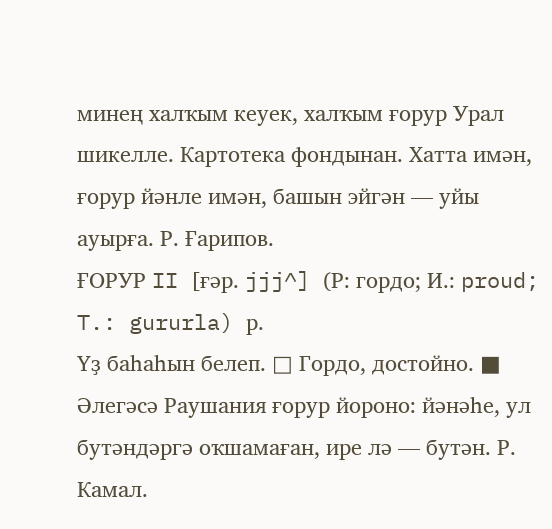минең халҡым кеуек, халҡым ғорур Урал шикелле. Картотека фондынан. Хатта имән, ғорур йәнле имән, башын эйгән — уйы ауырға. Р. Ғарипов.
ҒОРУР II [ғәр. jjj^] (Р: гордо; И.: proud; T.: gururla) р.
Үҙ баһаһын белеп. □ Гордо, достойно. ■ Әлегәсә Раушания ғорур йороно: йәнәһе, ул бутәндәргә оҡшамаған, ире лә — бутән. Р. Камал.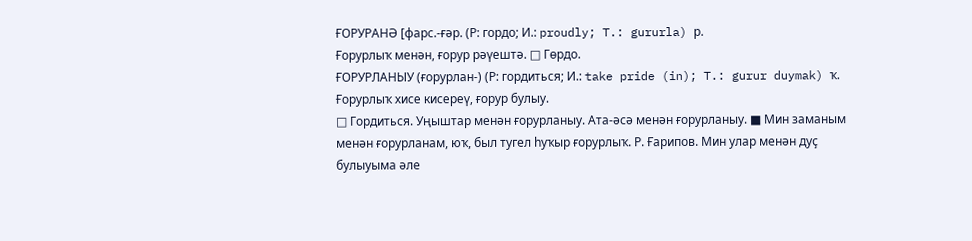ҒОРУРАНӘ [фарс.-ғәр. (Р: гордо; И.: proudly; T.: gururla) р.
Ғорурлыҡ менән, ғорур рәүештә. □ Гөрдо.
ҒОРУРЛАНЫУ (ғорурлан-) (Р: гордиться; И.: take pride (in); T.: gurur duymak) ҡ.
Ғорурлыҡ хисе кисереү, ғорур булыу.
□ Гордиться. Уңыштар менән ғорурланыу. Ата-әсә менән ғорурланыу. ■ Мин заманым менән ғорурланам, юҡ, был тугел һуҡыр ғорурлыҡ. Р. Ғарипов. Мин улар менән дуҫ булыуыма әле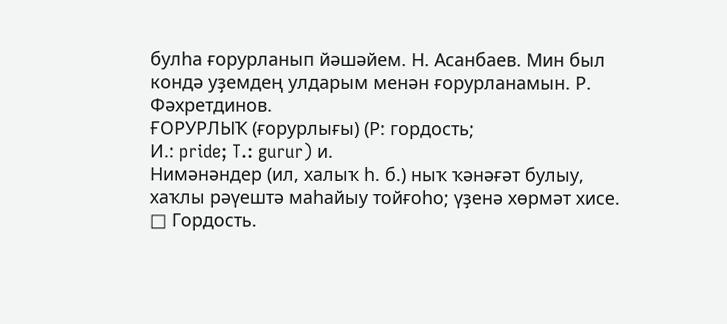булһа ғорурланып йәшәйем. Н. Асанбаев. Мин был кондә уҙемдең улдарым менән ғорурланамын. Р. Фәхретдинов.
ҒОРУРЛЫҠ (ғорурлығы) (Р: гордость;
И.: pride; T.: gurur) и.
Нимәнәндер (ил, халыҡ һ. б.) ныҡ ҡәнәғәт булыу, хаҡлы рәүештә маһайыу тойғоһо; үҙенә хөрмәт хисе. □ Гордость.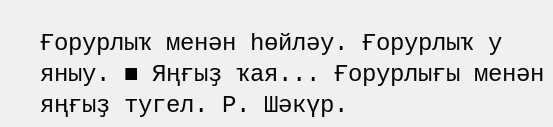Ғорурлыҡ менән һөйләу. Ғорурлыҡ у яныу. ■ Яңғыҙ ҡая... Ғорурлығы менән яңғыҙ тугел. Р. Шәкүр.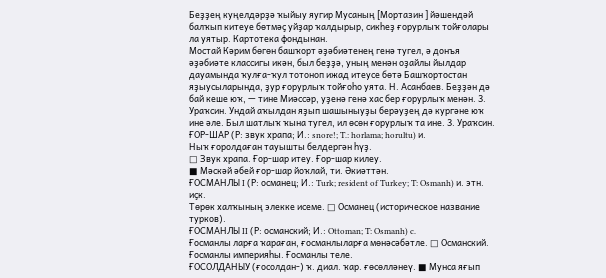Беҙҙең куңелдәрҙә ҡыйыу яугир Мусаның [Мортазин ] йәшендәй балҡып китеуе бөтмәҫ уйҙар ҡалдырыр, сикһеҙ ғорурлыҡ тойғолары ла уятыр. Картотека фондынан.
Мостай Кәрим бөгөн башҡорт әҙәбиәтенең генә тугел, ә донъя әҙәбиәте классигы икән, был беҙҙә, уның менән оҙайлы йылдар дауамында ҡулға-ҡул тотоноп ижад итеусе бөтә Башҡортостан яҙыусыларында, ҙур ғорурлыҡ тойғоһо уята. Н. Асанбаев. Беҙҙән дә бай кеше юҡ, — тине Миәссәр, уҙенә генә хас бер ғорурлыҡ менән. 3. Ураҡсин. Ундай аҡылдан яҙып шашыныуҙы берәуҙең дә кургәне юҡ ине әле. Был шатлыҡ ҡына тугел, ил өсөн ғорурлыҡ та ине. 3. Ураҡсин.
ҒОР-ШАР (Р: звук храпа; И.: snore!; T.: horlama; horultu) и.
Ныҡ ғоролдаған тауышты белдергән һүҙ.
□ Звук храпа. Ғор-шар итеу. Ғор-шар килеу.
■ Мәскәй әбей ғор-шар йоҡлай, ти. Әкиәттән.
ҒОСМАНЛЫ I (Р: османец; И.: Turk; resident of Turkey; T: Osmanh) и. этн. иҫк.
Төрөк халҡының элекке исеме. □ Османец (историческое название турков).
ҒОСМАНЛЫ II (Р: османский; И.: Ottoman; T: Osmanh) c.
Ғосманлы ларға ҡараған, ғосманлыларға мөнәсәбәтле. □ Османский. Ғосманлы империяһы. Ғосманлы теле.
ҒОСОЛДАНЫУ (ғосолдан-) ҡ. диал. ҡар. ғөсөлләнеү. ■ Мунса яғып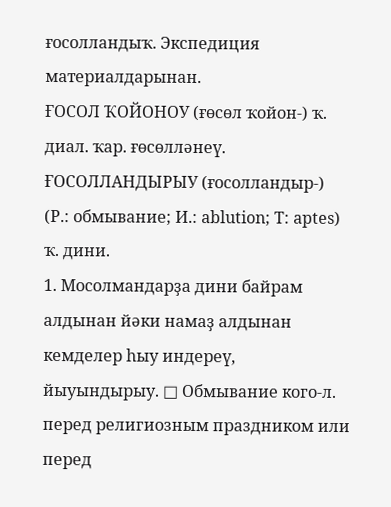ғосолландыҡ. Экспедиция материалдарынан.
ҒОСОЛ ҠОЙОНОУ (ғөсөл ҡойон-) ҡ. диал. ҡар. ғөсөлләнеү.
ҒОСОЛЛАНДЫРЫУ (ғосолландыр-) (Р.: обмывание; И.: ablution; T: aptes) ҡ. дини.
1. Мосолмандарҙа дини байрам алдынан йәки намаҙ алдынан кемделер һыу индереү, йыуындырыу. □ Обмывание кого-л. перед религиозным праздником или перед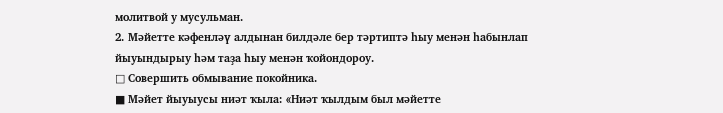молитвой у мусульман.
2. Мәйетте кәфенләү алдынан билдәле бер тәртиптә һыу менән һабынлап йыуындырыу һәм таҙа һыу менән ҡойондороу.
□ Совершить обмывание покойника.
■ Мәйет йыуыусы ниәт ҡыла: «Ниәт ҡылдым был мәйетте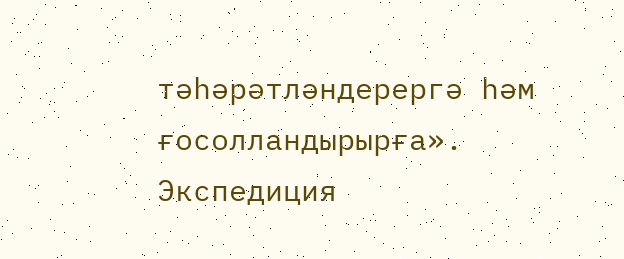тәһәрәтләндерергә һәм ғосолландырырға». Экспедиция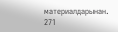материалдарынан.
271